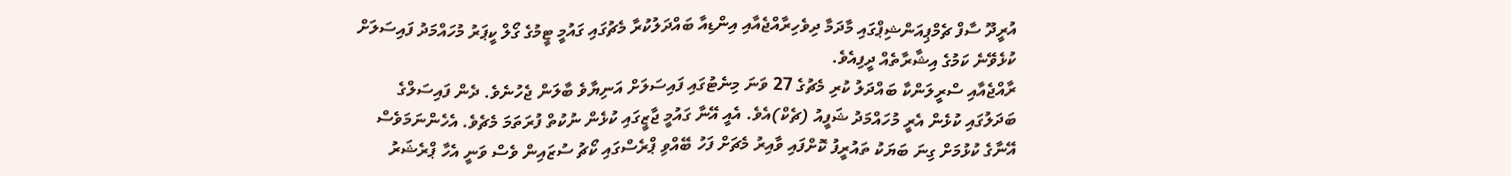އުރީދޫ ސާފް ޗެމްޕިއަންޝިޕްގައި މާދަމާ ދިވެހިރާއްޖެއާއި އިންޑިއާ ބައްދަލުކުރާ މެޗުގައި ގައުމީ ޓީމުގެ ގޯލް ކީޕަރު މުހައްމަދު ފައިސަލަށް ކުޅެވޭނެ ކަމުގެ އިޝާރާތެއް ދީފިއެވެ.
ރާއްޖެއާއި ސްރީލަންކާ ބައްދަލު ކުރި މެޗުގެ 27 ވަނަ މިނެޓުގައި ފައިސަލަށް އަނިޔާވެ ބާލަން ޖެހުނެވެ. ދެން ފައިސަލްގެ ބަދަލުގައި ކުޅެން އެރީ މުހައްމަދު ޝަފީއު (ޗެކް)އެވެ. އެއީ އޭނާ ގައުމީ ޖާޒީގައި ކުޅެން ނުކުތް ފުރަތަމަ މެޗެވެ. އެހެންނަމަވެސް އޭނާގެ ކުޅުމަށް ގިނަ ބަޔަކު ތައުރީފު ކޮށްފައި ވާއިރު މެޗަށް ފަހު ބޭއްވި ޕްރެސްގައި ކޯޗު ސުޒައިން ވެސް ވަނީ އެހާ ޕްރެޝަރު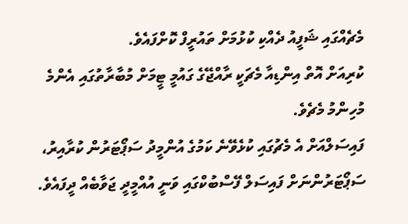މެޗެއްގައި ޝަފީއު ދެއްކި ކުޅުމަށް ތައުރީފް ކޮށްފައެވެ.
ކުރިއަށް އޮތް އިންޑިއާ މެޗަކީ ރާއްޖޭގެ ގައުމީ ޓީމަށް މުބާރާތުގައި އެންމެ މުހިންމު މެޗެވެ.
ފައިސަލްއަށް އެ މެޗުގައި ކުޅެވޭނެ ކަމުގެ އުންމީދު ސަޕޯޓަރުން ކުރާއިރު، ސަޕޯޓަރުންނަށް ފައިސަލް ފޭސްބުކްގައި ވަނީ އުއްމީދީ ޖަވާބެއް ދީފައެވެ.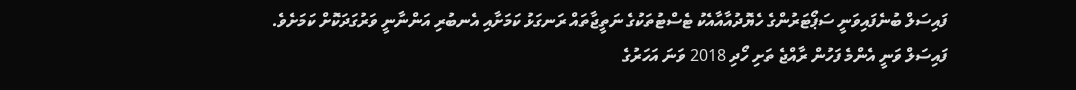ފައިސަލް ބުނެފައިވަނީ ސަޕޯޓަރުންގެ ހެޔޮދުއާއާއެކު ޓެސްޓުތަކުގެ ނަތީޖާތައް ރަނގަޅު ކަމަށާއި އެނބުރި އަންނާނީ ވަރުގަދަކޮށް ކަމަށެވެ.
ފައިސަލް ވަނީ އެންމެ ފަހުން ރާއްޖެ ތަށި ހޯދި 2018 ވަނަ އަހަރުގެ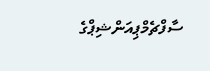ސާފްޗެމްޕިއަންޝިޕްގެ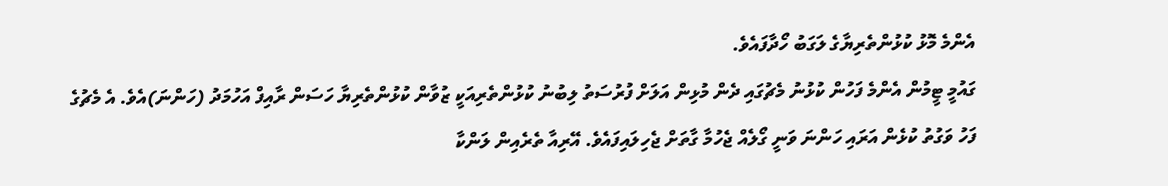އެންމެ މޮޅު ކުޅުންތެރިޔާގެ ލަގަބު ހޯދާފައެވެ.
ގައުމީ ޓީމުން އެންމެ ފަހުން ކުޅުނު މެޗުގައި ދެން މުޅިން އަލަށް ފުރުސަތު ލިބުނު ކުޅުންތެރިއަކީ ޒުވާން ކުޅުންތެރިޔާ ހަސަން ރާއިފް އަހުމަދު (ހަންނަ)އެވެ. އެ މެޗުގެ ފަހު ވަގުތު ކުޅެން އަރައި ހަންނަ ވަނީ ގޯލެއް ޖެހުމާ ގާތަށް ޖެހިލައިފައެވެ. އޭރިއާ ތެރެއިން ލަންކާ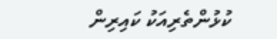ކުޅުންތެރިއަކު ކައިރިން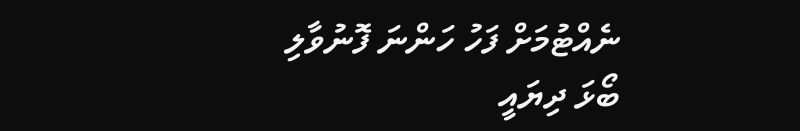ނެއްޓުމަށް ފަހު ހަންނަ ފޮނުވާލި ބޯޅަ ދިޔައީ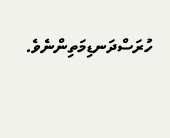ހުރަސްދަނޑިމަތިންނެވެ.